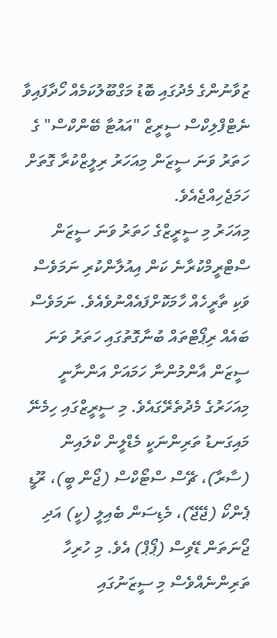ޒުވާނުންގެ މެދުގައި ބޮޑު މަގްބޫލުކަމެއް ހޯދާފައިވާ ނެޓްފްލިކްސް ސީރީޒް "އައުޓާ ބޭންކްސް" ގެ ހަތަރު ވަނަ ސީޒަން މިއަހަރު ރިލީޒްކުރާ ގޮތަށް ހަމަޖެހިއްޖެއެވެ.
މިއަހަރު މި ސީރީޒްގެ ހަތަރު ވަނަ ސީޒަން ސްޓްރީމްކުރާނެ ކަން އިއުލާންކުރި ނަމަވެސް ވަކި ތާރީހެއް ހާމަކޮށްފައެއްނުވެއެވެ. ނަމަވެސް ބައެއް ރިޕޯޓްތައް ބުނާގޮތުގައި ހަތަރު ވަނަ ސީޒަން އާންމުންނާ ހަމައަށް އަންނާނީ މިއަހަރުގެ މެދުތެރޭގައެވެ. މި ސީރީޒްގައި ހިމެނޭ މައިގަނޑު ތަރިންނަކީ މެޑްލީން ކްލައިން (ސާރާ)، ޗޭސް ސްޓޯކްސް (ޖޯން ބީ)، ރޫޑީ ޕެންކޯ (ޖޭޖޭ)، މެޑިސަން ބެއިލީ (ކީ) އަދި ޖޯނަތަން ޑޭވިސް (ޕޯޕް) އެވެ. މި ހުރިހާ ތަރިންނެއްވެސް މި ސީޒަނުގައި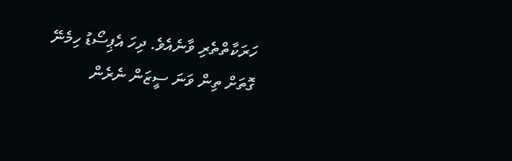ހަރަކާތްތެރި ވާނެއެވެ. ދިހަ އެޕިސޯޑު ހިމެނޭ ގޮތަށް ތިން ވަނަ ސީޒަން ނެރެން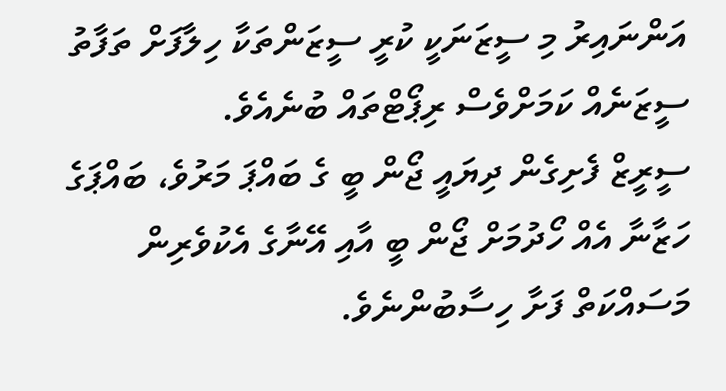އަންނައިރު މި ސީޒަނަކީ ކުރީ ސީޒަންތަކާ ހިލާފަށް ތަފާތު ސީޒަނެއް ކަމަށްވެސް ރިޕޯޓްތައް ބުނެއެވެ.
ސީރީޒް ފެށިގެން ދިޔައީ ޖޯން ބީ ގެ ބައްޕަ މަރުވެ، ބައްޕަގެ ހަޒާނާ އެއް ހޯދުމަށް ޖޯން ބީ އާއި އޭނާގެ އެކުވެރިން މަސައްކަތް ފަށާ ހިސާބުންނެވެ.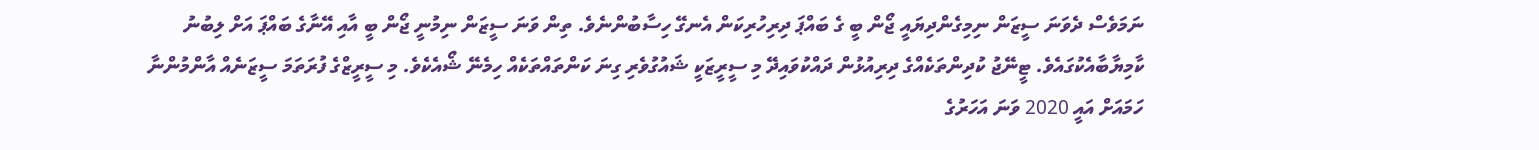ނަމަވެސް ދެވަނަ ސީޒަން ނިމިގެންދިޔައީ ޖޯން ބީ ގެ ބައްޕަ ދިރިހުރިކަން އެނގޭ ހިސާބުންނެވެ. ތިން ވަނަ ސީޒަން ނިމުނީ ޖޯން ބީ އާއި އޭނާގެ ބައްޕަ އަށް ލިބުނު ކާމިޔާބާއެކުގައެވެ. ޓީނޭޖު ކުދިންތަކެއްގެ ދިރިއުޅުން ދައްކުވައިދޭ މި ސީރީޒަކީ ޝައުގުވެރި ގިނަ ކަންތައްތަކެއް ހިމެނޭ ޝޯއެކެވެ. މި ސީރީޒްގެ ފުރަތަމަ ސީޒަނެއް އާންމުންނާ ހަމައަށް އައީ 2020 ވަނަ އަހަރުގެ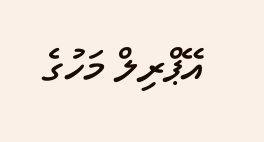އޭޕްރިލް މަހުގެ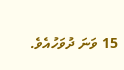15 ވަނަ ދުވަހުއެވެ.